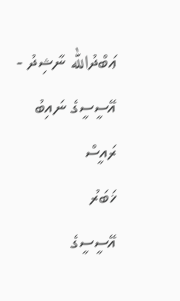ޢަބްދުالله ނާޝިދު - އޭސީސީގެ ނައިބު ރައީސް
ޚަބަރު
އޭސީސީގެ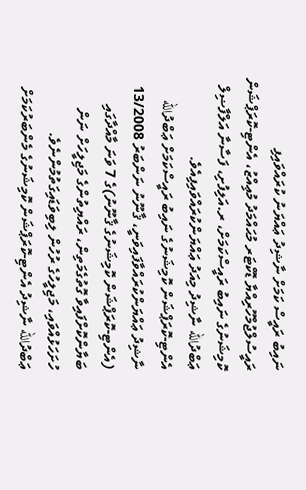ނައިބު ރައީސް ކަމަށް ނާޝިދު ޢައްޔަނު ކުރައްވައިފި
ރައީސުލްޖުމްހޫރިއްޔާ ޑޮކްޓަރ މުޙައްމަދު މުޢިއްޒު، އެންޓި-ކޮރަޕްޝަން ކޮމިޝަނުގެ ނައިބު ރައީސްކަމަށް، ރ.އަލިފުށި، ފަސާނާ އަލްފާޟިލް ޢަބްދުالله ނާޝިދު މިއަދު ޢައްޔަންކުރައްވައިފިއެވެ.
އެންޓި-ކޮރަޕްޝަން ކޮމިޝަނުގެ ނައިބު ރައީސްކަމަށް ޢަބްދުالله ނާޝިދު ޢައްޔަންކުރައްވާފައިވަނީ، ޤާނޫނު ނަންބަރު 13/2008 (އެންޓި-ކޮރަޕްޝަން ކޮމިޝަނުގެ ޤާނޫނު)ގެ 7 ވަނަ މާއްދާގައި ބަޔާންކޮށްފައިވާ ގޮތުގެމަތިން، ރައްޔިތުންގެ މަޖިލީހަށް ނަން ހުށަހަޅުއްވައި، މަޖިލީހުގެ ރުހުން ލިބިވަޑައިގަތުމުންނެވެ.
ޢަބްދުالله ނާޝިދު އެންޓި-ކޮރަޕްޝަން ކޮމިޝަނުގެ މެންބަރުކަމަށް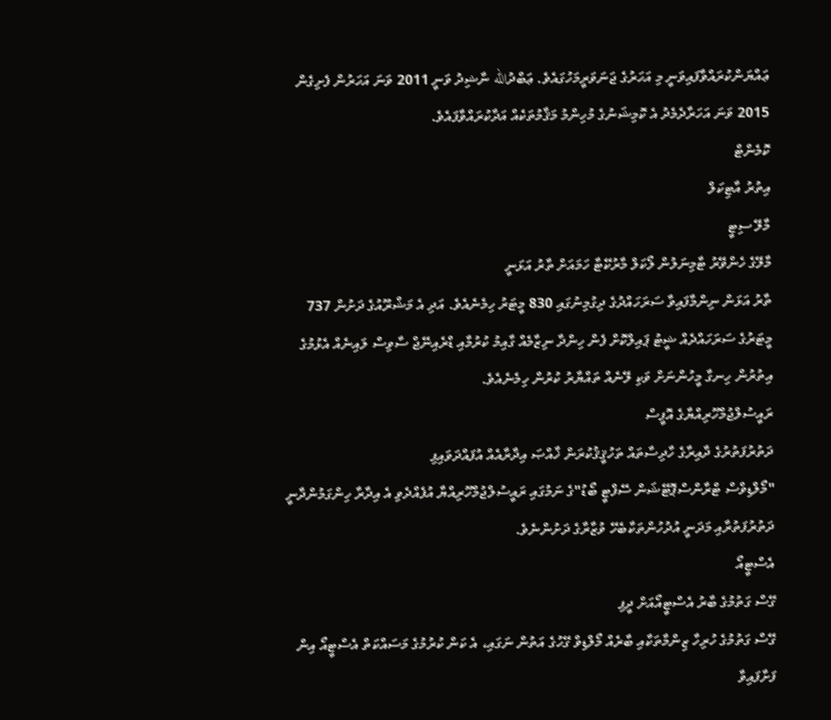ޢައްޔަންކުރައްވާފައިވަނީ މި އަހަރުގެ ޖަނަވަރީމަހުގައެވެ. ޢަބްދުالله ނާޝިދު ވަނީ 2011 ވަނަ އަހަރުން ފެށިގެން 2015 ވަނަ އަހަރާދެމެދު އެ ކޮމިޝަނުގެ މުހިންމު މަޤާމުތަކެއް އަދާކުރައްވާފައެވެ.
ކޮމެންޓް
އިތުރު އާޓިކަލް
މާލޭ ސިޓީ
މާލޭގެ ހެންވޭރު ޓާމިނަލުން ލޯކަލް މާރުކޭޓާ ހަމައަށް ތާރު އަޅަނީ
ތާރު އަޅަން ނިންމާފައިވާ ސަރަހައްދުގެ ދިގުމިނުގައި 830 މީޓަރު ހިމެނެއެވެ. އަދި އެ މަޝްރޫއުގެ ދަށުން 737 މީޓަރުގެ ސަރަހައްދެއް ޝީޓު ޕައިލްކޮށް ފެން ހިންދާ ނިޒާމެއް ގާއިމު ކުރުމާއި ޑްރެއިނޭޖް ސާވިސް ލައިނެއް އެޅުމުގެ އިތުރުން ހިނގާ މީހުންނަށް ވަކި ލޭނެއް ތައްޔާރު ކުރުން ހިމެނެއެވެ.
ރައީސުލްޖުމްހޫރިއްޔާގެ އޮފީސް
ދަތުރުފަތުރުގެ ދާއިރާގެ ހާދިސާތައް ތަހުޤީޤުކުރަން ޚާއްޞަ އިދާރާއެއް އުފައްދަވައިފި
"މޯލްޑިވްސް ޓްރާންސްޕޮޓޭޝަން ސޭފްޓީ ބޯޑު"ގެ ނަމުގައި ރައީސުލްޖުމްހޫރިއްޔާ އުފެއްދެވި އެ އިދާރާ ހިންގަމުންދާނީ ދަތުރުފަތުރާއި މަދަނީ އުދުހުންތަކާބެހޭ ވުޒާރާގެ ދަށުންނެވެ.
އެސްޓީއޯ
ގޭސް ގަތުމުގެ ބާރު އެސްޓީއޯއަށް ދީފި
ގޭސް ގަތުމުގެ ހުރިހާ ޒިންމާތަކާއި ބާރެއް މޯލްޑިވް ގޭހުގެ އަތުން ނަގައި، އެ ކަން ކުރުމުގެ މަސައްކަތް އެސްޓީއޯ އިން ފަށާފައިވާ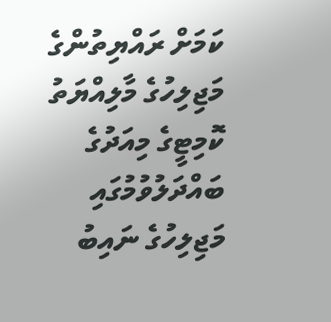ކަމަށް ރައްޔިތުންގެ މަޖިލިހުގެ މާލިއްޔަތު ކޮމިޓީގެ މިއަދުގެ ބައްދަލުވުމުގައި މަޖިލިހުގެ ނައިބު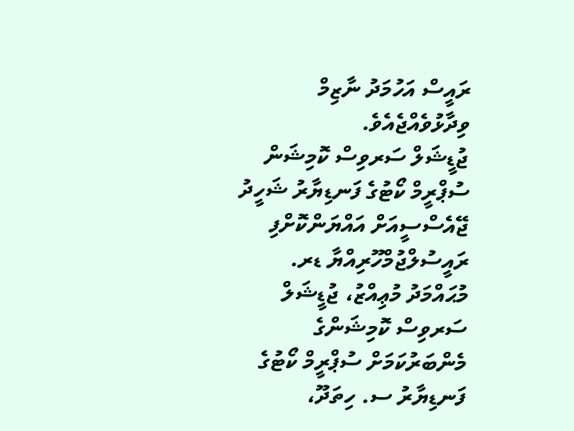ރައީސް އަހުމަދު ނާޒިމް ވިދާޅުވެއްޖެއެވެ.
ޖުޑީޝަލް ސަރވިސް ކޮމިޝަން
ސުޕްރީމް ކޯޓުގެ ފަނޑިޔާރު ޝަހީދު ޖޭއެސްސީއަށް އައްޔަންކޮށްފި
ރައީސުލްޖުމްހޫރިއްޔާ ޑރ. މުޙައްމަދު މުޢިއްޒު، ޖުޑީޝަލް ސަރވިސް ކޮމިޝަންގެ މެންބަރުކަމަށް ސުޕްރީމް ކޯޓުގެ ފަނޑިޔާރު ސ. ހިތަދޫ،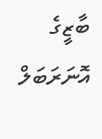ބާޒީގެ އޮނަރަބަލް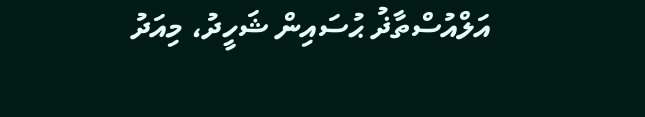އަލްއުސްތާޛު ޙުސައިން ޝަހީދު، މިއަދު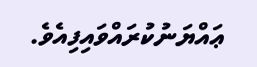ޢައްޔަނުކުރައްވައިފިއެވެ.